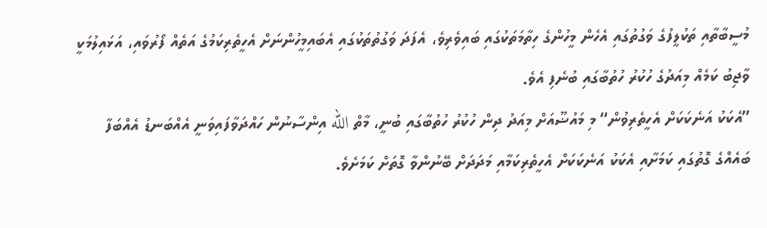މުސީބާތާއި ތަކުލީފުގެ ވަގުތުގައި އެހެން މީހުންގެ ހިތާމަތަކުގައި ބައިވެރިވެ، އެފަދަ ވަގުތުތަކުގައި އެބައިމީހުންނަށް އެހީތެރިކަމުގެ އަތެއް ފޯރުވައި، އަޅައިލުމަކީ ވާޖިބު ކަމެއް މިއަދުގެ ހުކުރު ހުތުބާގައި ބުނެފި އެވެ.
”އެކަކު އަނެކަކަށް އެހީތެރިވުން“ މި މައުޟޫއަށް މިއަދު ދިން ހުކުރު ހުތުބާގައި ބުނީ، މާތް الله އިންސާނުން ހައްދަވާފައިވަނީ އެއްބަނޑު އެއްބަފާ ބައެއްގެ ގޮތުގައި ކަމަށާއި އެކަކު އަނެކަކަށް އެހީތެރިކަމާއި މަދަދަށް ބޭނުންވާ ގޮތަށް ކަމަށެވެ.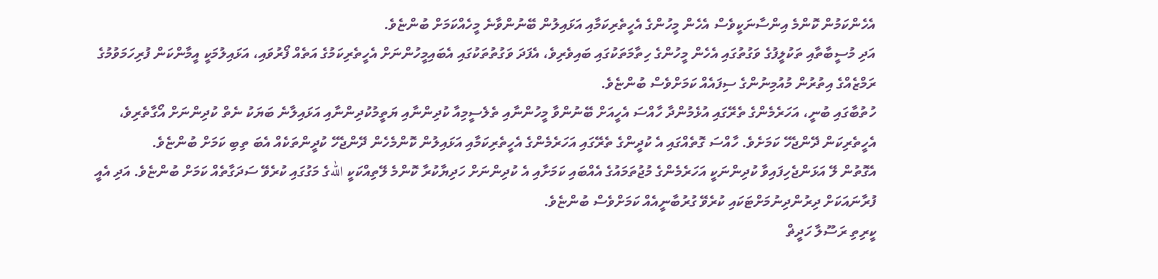އެހެންކަމުން ކޮންމެ އިންސާނަކީވެސް އެހެން މީހުންގެ އެހީތެރިކަމާއި އަޅައިލުން ބޭނުންވާނެ މީހެއްކަމަށް ބުންޏެވެ.
އަދި މުސީބާތާއި ތަކުލީފުގެ ވަގުތުގައި އެހެން މީހުންގެ ހިތާމަތަކުގައި ބައިވެރިވެ، އެފަދަ ވަގުތުތަކުގައި އެބައިމީހުންނަށް އެހީތެރިކަމުގެ އަތެއް ފޯރުވައި، އަޅައިލުމަކީ އީމާންކަން ފުރިހަމަވުމުގެ ރަމްޒެއްގެ އިތުރުން މުއުމިނުންގެ ސިފައެއް ކަމަށްވެސް ބުންޏެވެ.
ހުތުބާގައި ބުނީ، އަހަރެމެންގެ ތެރޭގައި އުޅެމުންދާ ހާއްސަ އެހީއަށް ބޭނުންވާ މީހުންނާއި ތެލެސީމިއާ ކުދިންނާއި ޔަތީމުކުދިންނާއި އަޅައިލާނެ ބަޔަކު ނެތް ކުދިންނަށް އޯގާތެރިވެ، އެހީތެރިކަން ދޭންޖެހޭ ކަމަށެވެ. ހާއްސަ ގޮތެއްގައި އެ ކުދީންގެ ތެރޭގައި އަހަރެމެންގެ އެހީތެރިކަމާއި އަޅައިލުން ކޮންމެހެން ދޭންޖެހޭ ކުދީންތަކެއް އެބަ ތިބި ކަމަށް ބުންޏެވެ.
އެގޮތުން ލޭ އަޅަންޖެހިފައިވާ ކުދިންނަކީ އަހަރެމެންގެ މުޖުތަމައުގެ އެއްބައި ކަމަށާއި އެ ކުދިންނަށް ހަދިޔާކުރާ ކޮންމެ ލޭތިއްކަކީ اللهގެ މަގުގައި ކުރެވޭ ސަދަގާތެއް ކަމަށް ބުންޏެވެ. އަދި އެއީ ފުރާނައަކަށް ދިރުންދިނުމަށްޓަކައި ކުރެވޭ ގުރުބާނީއެއް ކަމަށްވެސް ބުންޏެވެ.
ކީރިތި ރަސޫލާ ހަދީޡް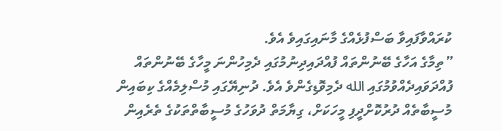ކުރައްވާފައިވާ ބަސްފުޅެއްގެ މާނައިގައިވެ އެވެ.
”ތިމާގެ އަހާގެ ބޭނުންތައް ފުއްދައިދިނުމުގައި ދެމިހުންނަ މީހާގެ ބޭނުންތައް ފުއްދަވައިދެއްވުމުގައި الله ދެމިވޮޑިގެންވެ އެވެ. ދުނިޔޭގައި މުސްލިމެއްގެ ކިބައިން މުސީބާތެއް ދުރުކޮށްދީފި މީހަކަށް، ގިޔާމަތް ދުވަހުގެ މުސީބާތްތަކުގެ ތެރެއިން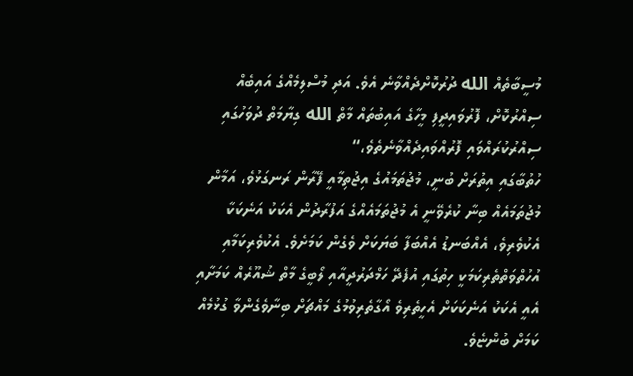މުސީބާތެއް الله ދުރުކޮށްދެއްވާނެ އެވެ. އަދި މުސްލިމެއްގެ އައިބެއް ސިއްރުކޮށް، ފޮރުވައިދީފި މީހާގެ އައިބުތައް މާތް الله ގިޔާމަތް ދުވަހުގައި ސިއްރުކުރައްވައި ފޮރުއްވައިދެއްވާނެތެވެ،“
ހުތުބާގައި އިތުރަށް ބުނީ، މުޖުތަމައުގެ އިޖުތިމާއީ ފޭރާން ރަނގަޅުވެ، އަމާން މުޖުތަމައެއް ބިނާ ކުރެވޭނީ އެ މުޖުތަމައެއްގެ އަފުރާދުން އެކަކު އަނެކަކާ އެކުވެރިވެ، އެއްބަނޑު އެއްބަފާ ބަޔަކަށް ވެގެން ކަމަށެވެ. އެކުވެރިކަމާއި އުހުތްވަތްތެރިކަމަކީ ހިތުގައި އުފެދޭ ހަމްދަރުދީއާއި ލޯބީގެ މާތް ޝުއޫރެއް ކަމަށާއި އެއީ އެކަކު އަނެކަކަށް އެހީތެރިވެ އޯގާތެރިވުމުގެ މައްޗަށް ބިނާވެގެންވާ ގުޅުމެއް ކަމަށް ބުންޏެވެ.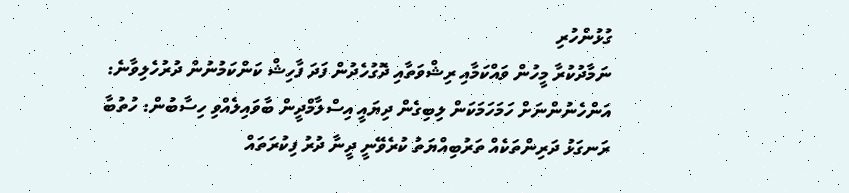ގުޅުންހުރި
ނަމާދުކުރާ މީހުން ވައްކަމާއި ރިޝްވަތާއި ދޮގުހެދުން ފަދަ ފާހިޝް ކަންކަމުނުން ދުރުހެލިވާނެ:
އަންހެނުންނަށް ހަމަހަމަކަން ލިބިގެން ދިޔައީ އިސްލާމްދީން ބާވައިލެއްވި ހިސާބުން: ހުތުބާ
ރަނގަޅު ދަރިންތަކެއް ތަރުބިއްޔަތު ކުރެވޭނީ ދީނާ ދުރު ފިކުރަތައް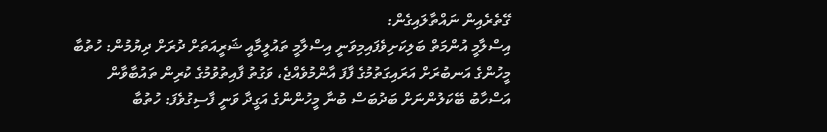ގޭތެރެއިން ނައްތާލައިގެން:
އިސްލާމީ އުންމަތް ބަލިކަށިވެފައިމިވަނީ އިސްލާމީ ތައުލީމާއީ ޝަރީއަތަށް ދުރަށް ދިޔުމުން: ހުތުބާ
މީހުންގެ އަނބުރަށް އަރައިގަތުމުގެ ފާފަ އާންމުވެއްޖެ، ވަގުތު ފާއިތުވުމުގެ ކުރިން ތައުބާވާން
އަސްހާބު ބޭކަލުންނަށް ބަދުބަސް ބުނާ މީހުންންގެ އަގީދާ ވަނީ ފާސިގުވެފަ: ހުތުބާ